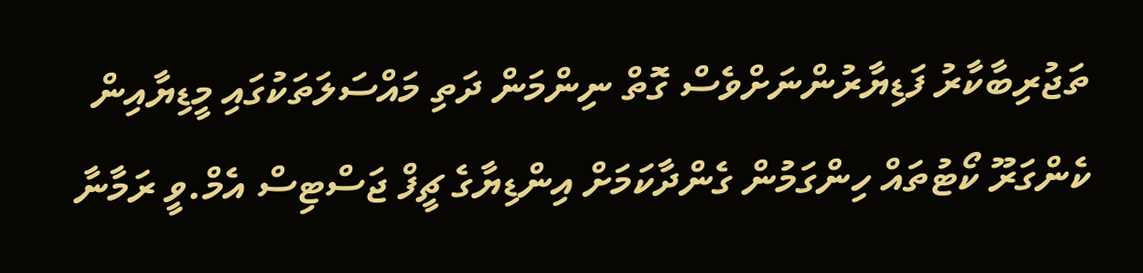ތަޖުރިބާކާރު ފަޑިޔާރުންނަށްވެސް ގޮތް ނިންމަން ދަތި މައްސަލަތަކުގައި މީޑިޔާއިން ކެންގަރޫ ކޯޓުތައް ހިންގަމުން ގެންދާކަމަށް އިންޑިޔާގެ ޗީފް ޖަސްޓިސް އެމް.ވީ ރަމާނާ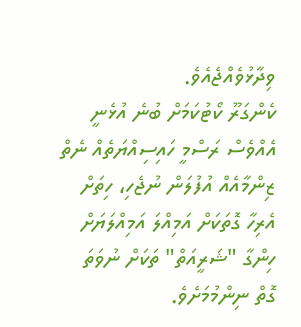ވިދާޅުވެއްޖެއެވެ.
ކެންގަރޫ ކޯޓުކަމަށް ބުނެ އުޅެނީ އެއްވެސް ރަސްމީ ހައިސިއްޔަތެއް ނެތް ޒިންމާއެއް އުފުލަން ނުޖެހި، ހިތަށް އެރިހާ ގޮތަކަށް އަމިއްލަ އަމިއްލަޔަށް ހިންގާ "ޝަރީއަތް" ތަކަށް ނުވަތަ ގޮތް ނިންމުމަށެވެ.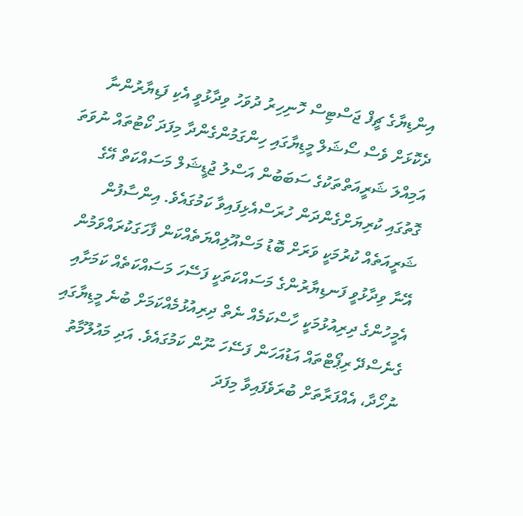އިންޑިޔާގެ ޗީފް ޖަސްޓިސް ހޮނިހިރު ދުވަހު ވިދާޅުވީ އެކި ފަޑިޔާރުންނާ ދެކޮޅަށް ވެސް ސޯޝަލް މީޑިޔާގައި ހިންގަމުންގެންދާ މިފަދަ ކޯޓުތައް ނުވަތަ އަމިއްލަ ޝަރީއަތްތަކުގެ ސަބަބުން އަސްލު ޖުޑީޝަލް މަސައްކަތް އޭގެ ގޮތުގައި ކުރިޔަށްގެންދަން ހުރަސްއެޅިފައިވާ ކަމުގައެވެ. އިންސާފުން ޝަރީއަތެއް ކުރުމަކީ ވަރަށް ބޮޑު މަސްއޫލިއްޔަތެއްކަން ފާހަގަކުރައްވަމުން އޭނާ ވިދާޅުވީ ފަނޑިޔާރުންގެ މަސައްކަތަކީ ފަސޭހަ މަސައްކަތެއް ކަމަށާއި އެމީހުންގެ ދިރިއުޅުމަކީ ހާސްކަމެއް ނެތް ދިރިއުޅުމެއްކަމަށް ބުނެ މީޑިޔާގައި ގެނެސްދޭ ރިޕޯޓްތައް އަޑުއަހަން ފަސޭހަ ނޫން ކަމުގައެވެ. އަދި މައުލޫމާތު ނުހޯދާ، އެއްފަރާތަށް ބުރަވެފައިވާ މިފަދަ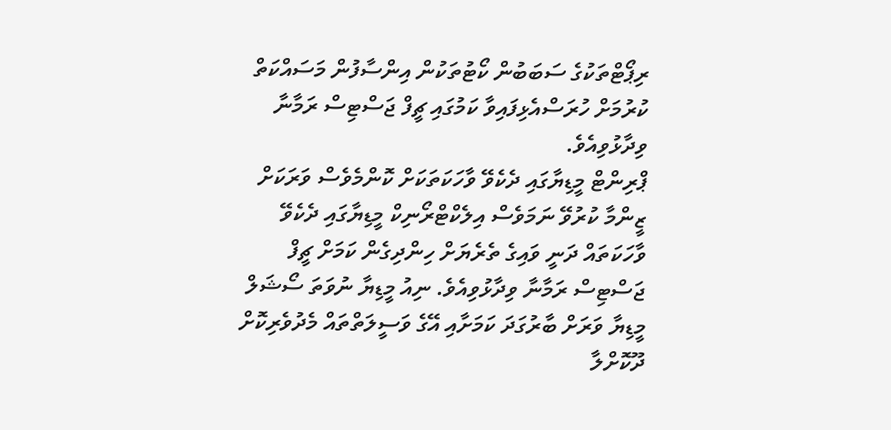ރިޕޯޓްތަކުގެ ސަބަބުން ކޯޓުތަކުން އިންސާފުން މަސައްކަތް ކުރުމަށް ހުރަސްއެޅިފައިވާ ކަމުގައި ޗީފް ޖަސްޓިސް ރަމާނާ ވިދާޅުވިއެވެ.
ޕްރިންޓް މީޑިޔާގައި ދެކެވޭ ވާހަކަތަކަށް ކޮންމެވެސް ވަރަކަށް ޒީންމާ ކުރުވޭ ނަމަވެސް އިލެކްޓްރޯނިކް މީޑިޔާގައި ދެކެވޭ ވާހަކަތައް ދަނީ ވައިގެ ތެރެޔަށް ހިންދިގެން ކަމަށް ޗީފް ޖަސްޓިސް ރަމާނާ ވިދާޅުވިއެވެ. ނިއު މީޑިޔާ ނުވަތަ ސޯޝަލް މީޑިޔާ ވަރަށް ބާރުގަދަ ކަމަށާއި އޭގެ ވަސީލަތްތައް މެދުވެރިކޮށް ދޫކޮށްލާ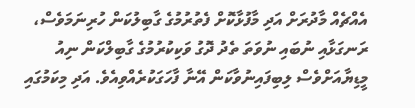އެއްޗެއް މާދުރަށް އަދި މާފުޅާކޮށް ފެތުރުމުގެ ގާބިލުކަން ހުރިނަމަވެސް، ރަނގަޅާއި ނުބައި ނުވަތަ ތެދު ދޮގު ވަކިކުރުމުގެ ގާބިލްކަން ނިއު މީޑިޔާއަށްވެސް ލިބިފައިނުވާކަން އޭނާ ފާހަގަކުރެއްވިއެވެ. އަދި މިކަމުގައި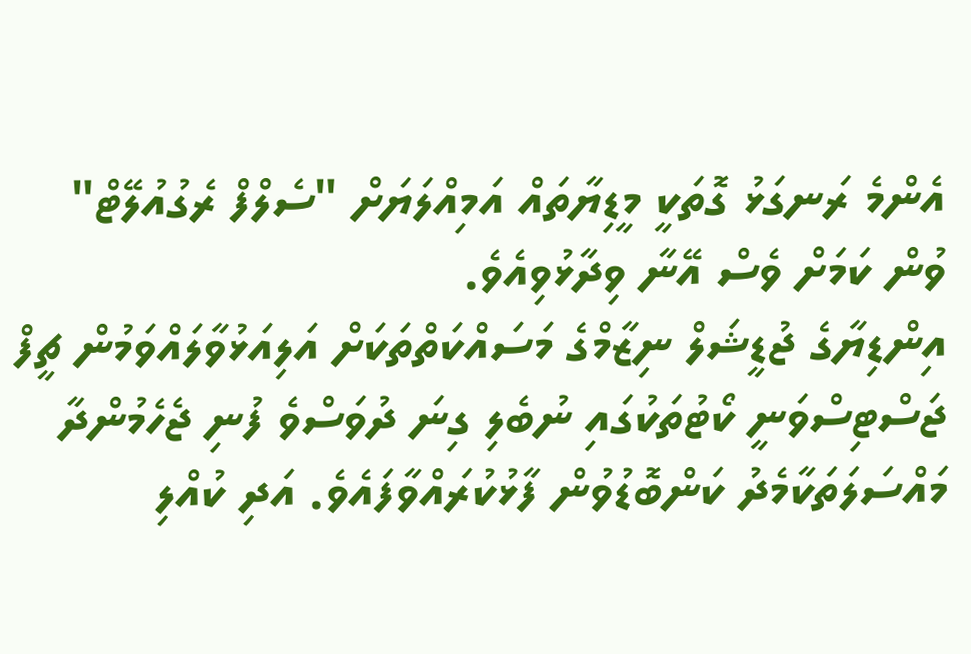އެންމެ ރަނގަޅު ގޮތަކީ މީޑިޔާތައް އަމިއްލަޔަށް "ސެލްފް ރެގުއުލޭޓް" ވުން ކަމަށް ވެސް އޭނާ ވިދާޅުވިއެވެ.
އިންޑިޔާގެ ޖުޑީޝަލް ނިޒާމްގެ މަސައްކަތްތަކަށް އަލިއަޅުވާލައްވަމުން ޗީފް ޖަސްޓިސްވަނީ ކޯޓުތަކުގައި ނުބެލި ގިނަ ދުވަސްވެ ފުނި ޖެހެމުންދާ މައްސަލަތަކާމެދު ކަންބޮޑުވުން ފާޅުކުރައްވާފައެވެ. އަދި ކުއްލި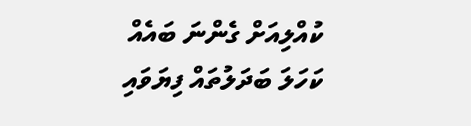ކުއްލިއަށް ގެންނަ ބައެއް ކަހަލަ ބަދަލުތައް ފިޔަވައި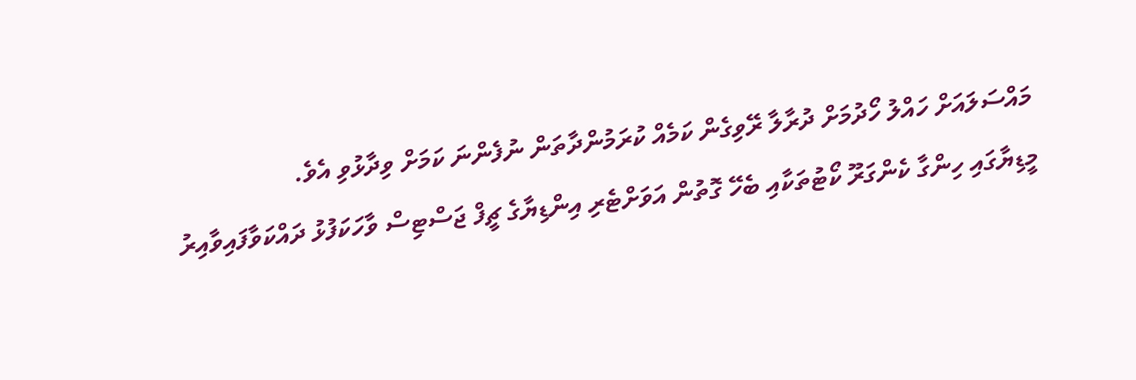މައްސަލައަށް ހައްލު ހޯދުމަށް ދުރާލާ ރޭވިގެން ކަމެއް ކުރަމުންދާތަން ނުފެންނަ ކަމަށް ވިދާޅުވި އެވެ.
މީޑިޔާގައި ހިންގާ ކެންގަރޫ ކޯޓުތަކާއި ބެހޭ ގޮތުން އަވަށްޓެރި އިންޑިޔާގެ ޗީފް ޖަސްޓިސް ވާހަކަފުޅު ދައްކަވާފައިވާއިރު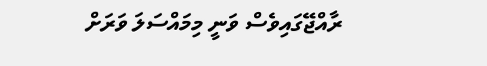ރާއްޖޭގައިވެސް ވަނީ މިމައްސަލަ ވަރަށް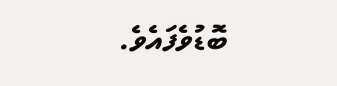ބޮޑުވެފައެވެ.